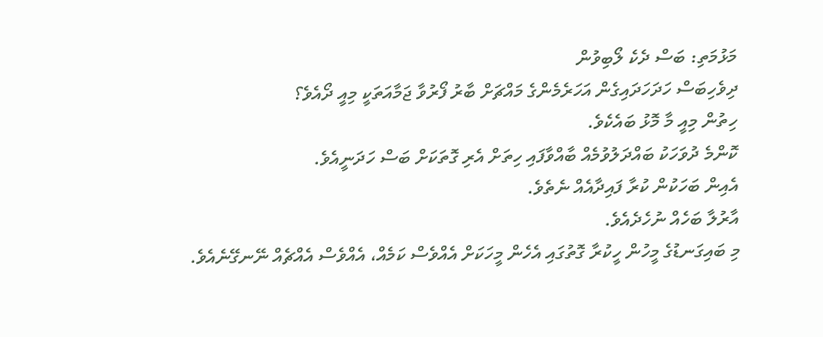މަޅުމަތި: ބަސް ދެކެ ލޯބިވުން
ދިވެހިބަސް ހަދަހަދައިގެން އަހަރެމެންގެ މައްޗަށް ބާރު ފޯރުވާ ޖަމާއަތަކީ މިއީ ދޯއެވެ؟
ހިތުން މިއީ މާ މޮޅު ބައެކެވެ.
ކޮންމެ ދުވަހަކު ބައްދަލުވުމެއް ބާއްވާފައި ހިތަށް އެރި ގޮތަކަށް ބަސް ހަދަނީއެވެ.
އެއިން ބަހަކުން ކުރާ ފައިދާއެއް ނެތެވެ.
އާރުލާ ބަހެއް ނުހެދެއެވެ.
މި ބައިގަނޑުގެ މީހުން ހީކުރާ ގޮތުގައި އެހެން މީހަކަށް އެއްވެސް ކަމެއް، އެއްވެސް އެއްޗެއް ނޭނގޭނެއެވެ.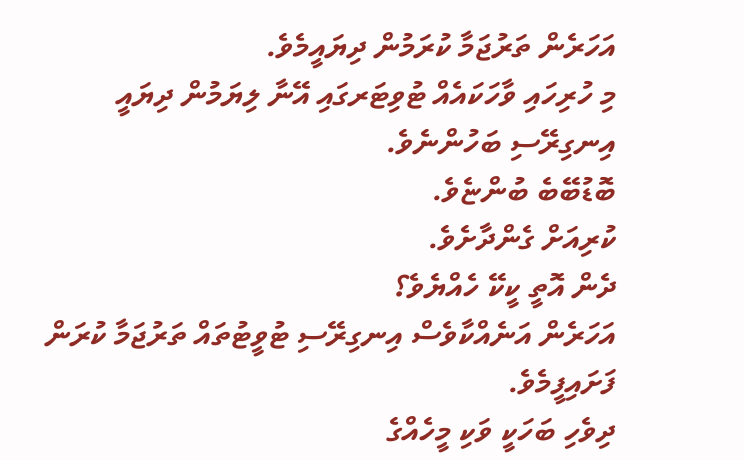އަހަރެން ތަރުޖަމާ ކުރަމުން ދިޔައީމެވެ.
މި ހުރިހައި ވާހަކައެއް ޓުވިޓަރގައި އޭނާ ލިޔަމުން ދިޔައީ އިނގިރޭސި ބަހުންނެވެ.
ބޮޑުބޭބެ ބުންޏެވެ.
ކުރިއަށް ގެންދާށެވެ.
ދެން އޮތީ ކީކޭ ހެއްޔެވެ؟
އަހަރެން އަނެއްކާވެސް އިނގިރޭސި ޓުވީޓުތައް ތަރުޖަމާ ކުރަން ފަށައިފީމެވެ.
ދިވެހި ބަހަކީ ވަކި މީހެއްގެ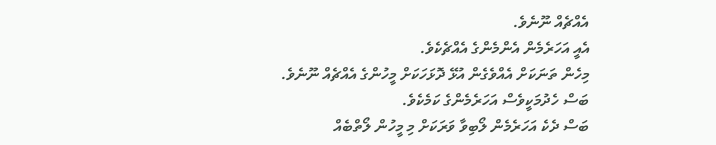އެއްޗެއް ނޫނެވެ.
އެއީ އަހަރެމެން އެންމެންގެ އެއްޗެކެވެ.
މިހެން ތަނަކަށް އެއްވެގެން އުޅޭ ދޮޅަހަކަށް މީހުންގެ އެއްޗެއް ނޫނެވެ.
ބަސް ހެދުމަކީވެސް އަހަރެމެންގެ ކަމެކެވެ.
ބަސް ދެކެ އަހަރެމެން ލޯބިވާ ވަރަކަށް މި މީހުން ލޯތްބެއް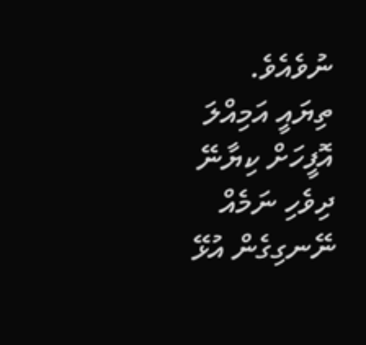ނުވެއެވެ.
ތިޔައީ އަމިއްލަ އޮފީހަށް ކިޔާނޭ ދިވެހި ނަމެއް ނޭނގިގެން އުޅޭ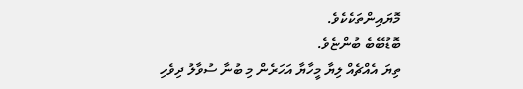މޮޔައިންތަކެކެވެ.
ބޮޑުބޭބެ ބުންޏެވެ.
ތިޔަ އެއްޗެއް ލިޔާ މީހާޔާ އަހަރެން މި ބުނާ ސުވާލު ދިވެހި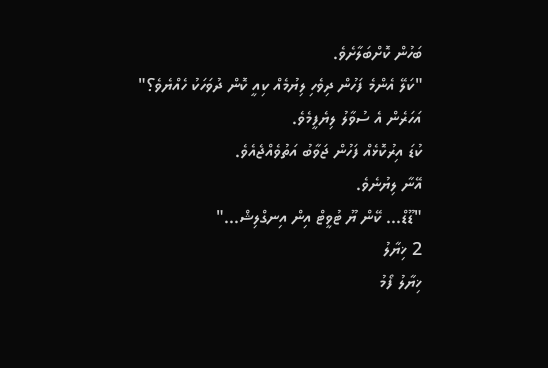ބަހުން ކޮށްބަލާށެވެ.
"ކަލޭ އެންމެ ފަހުން ދިވެހި ލިޔުމެއް ކިއީ ކޮން ދުވަހަކު ހެއްޔެވެ؟"
އަހަރެން އެ ސުވާލު ލިޔެފީމެވެ.
ކުޑަ އިރުކޮޅެއް ފަހުން ޖަވާބު އަތުވެއްޖެއެވެ.
އޭނާ ލިޔުނެވެ.
"ޑޫޑް... ކޭން ޔޫ ޓުވީޓް އިން އިނގްލިޝް..."
2 ޚިޔާލު
ޚިޔާލު ފޯމު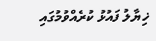ޚިޔާލު ފައުޅު ކުރެއްވުމުގައި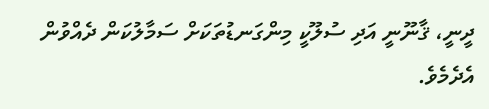ދީނީ، ޤާނޫނީ އަދި ސުލޫކީ މިންގަނޑުތަކަށް ސަމާލުކަން ދެއްވުން އެދެމެވެ.